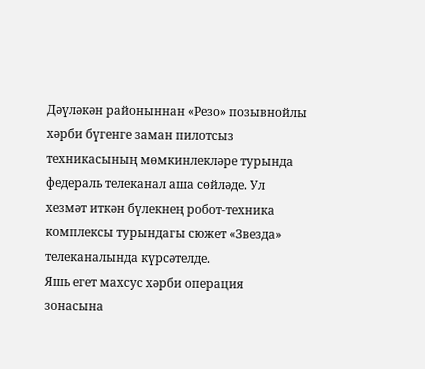Дәүләкән районыннан «Резо» позывнойлы хәрби бүгенге заман пилотсыз техникасының мөмкинлекләре турында федераль телеканал аша сөйләде. Ул хезмәт иткән бүлекнең робот-техника комплексы турындагы сюжет «Звезда» телеканалында күрсәтелде.
Яшь егет махсус хәрби операция зонасына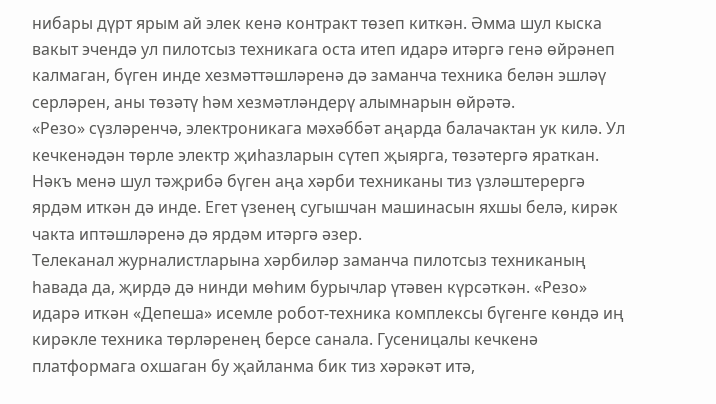нибары дүрт ярым ай элек кенә контракт төзеп киткән. Әмма шул кыска вакыт эчендә ул пилотсыз техникага оста итеп идарә итәргә генә өйрәнеп калмаган, бүген инде хезмәттәшләренә дә заманча техника белән эшләү серләрен, аны төзәтү һәм хезмәтләндерү алымнарын өйрәтә.
«Резо» сүзләренчә, электроникага мәхәббәт аңарда балачактан ук килә. Ул кечкенәдән төрле электр җиһазларын сүтеп җыярга, төзәтергә яраткан. Нәкъ менә шул тәҗрибә бүген аңа хәрби техниканы тиз үзләштерергә ярдәм иткән дә инде. Егет үзенең сугышчан машинасын яхшы белә, кирәк чакта иптәшләренә дә ярдәм итәргә әзер.
Телеканал журналистларына хәрбиләр заманча пилотсыз техниканың һавада да, җирдә дә нинди мөһим бурычлар үтәвен күрсәткән. «Резо» идарә иткән «Депеша» исемле робот-техника комплексы бүгенге көндә иң кирәкле техника төрләренең берсе санала. Гусеницалы кечкенә платформага охшаган бу җайланма бик тиз хәрәкәт итә,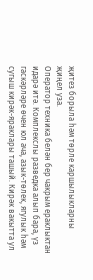җитез борыла һәм төрле каршылыкларны җиңел уза.
Оператор техника белән бер чакрым ераклыктан идарә итә. Комплекслы разведка алып бара, үз гаскәрләре өчен юл ача, азык-төлек, ягулык һәм сугыш кирәк-яраклары ташый. Кирәк вакытта ул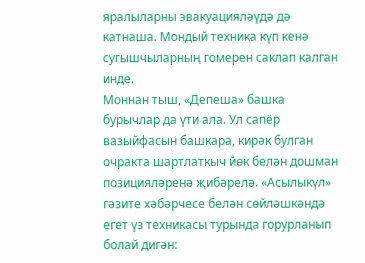яралыларны эвакуацияләүдә дә катнаша. Мондый техника күп кенә сугышчыларның гомерен саклап калган инде.
Моннан тыш, «Депеша» башка бурычлар да үти ала. Ул сапёр вазыйфасын башкара, кирәк булган очракта шартлаткыч йөк белән дошман позицияләренә җибәрелә. «Асылыкүл» гәзите хәбәрчесе белән сөйләшкәндә егет үз техникасы турында горурланып болай дигән: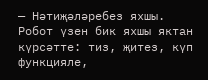— Нәтиҗәләребез яхшы. Робот үзен бик яхшы яктан күрсәтте: тиз, җитез, күп функцияле,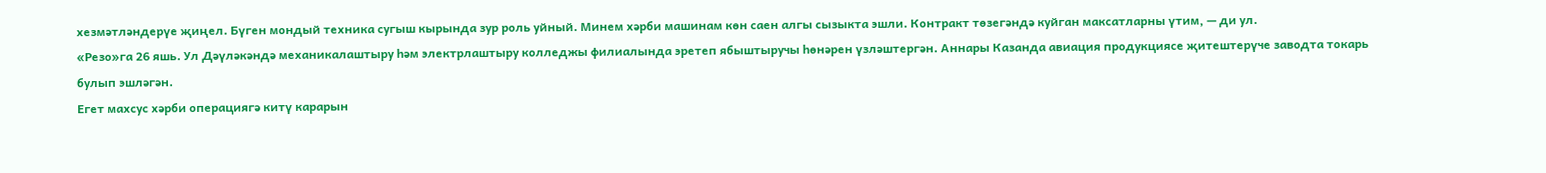хезмәтләндерүе җиңел. Бүген мондый техника сугыш кырында зур роль уйный. Минем хәрби машинам көн саен алгы сызыкта эшли. Контракт төзегәндә куйган максатларны үтим, — ди ул.
«Резо»га 26 яшь. Ул Дәүләкәндә механикалаштыру һәм электрлаштыру колледжы филиалында эретеп ябыштыручы һөнәрен үзләштергән. Аннары Казанда авиация продукциясе җитештерүче заводта токарь булып эшләгән.
Егет махсус хәрби операциягә китү карарын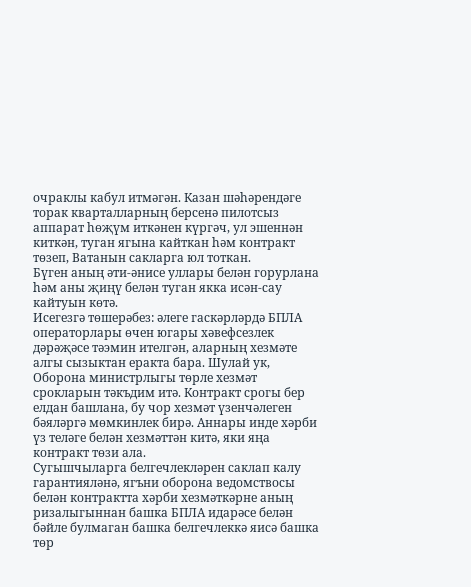очраклы кабул итмәгән. Казан шәһәрендәге торак кварталларның берсенә пилотсыз аппарат һөҗүм иткәнен күргәч, ул эшеннән киткән, туган ягына кайткан һәм контракт төзеп, Ватанын сакларга юл тоткан.
Бүген аның әти-әнисе уллары белән горурлана һәм аны җиңү белән туган якка исән-сау кайтуын көтә.
Исегезгә төшерәбез: әлеге гаскәрләрдә БПЛА операторлары өчен югары хәвефсезлек дәрәҗәсе тәэмин ителгән, аларның хезмәте алгы сызыктан еракта бара. Шулай ук, Оборона министрлыгы төрле хезмәт срокларын тәкъдим итә. Контракт срогы бер елдан башлана, бу чор хезмәт үзенчәлеген бәяләргә мөмкинлек бирә. Аннары инде хәрби үз теләге белән хезмәттән китә, яки яңа контракт төзи ала.
Сугышчыларга белгечлекләрен саклап калу гарантияләнә, ягъни оборона ведомствосы белән контрактта хәрби хезмәткәрне аның ризалыгыннан башка БПЛА идарәсе белән бәйле булмаган башка белгечлеккә яисә башка төр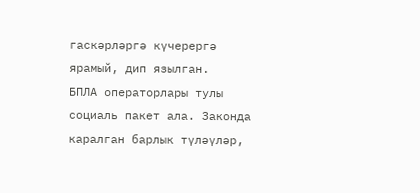гаскәрләргә күчерергә ярамый, дип язылган.
БПЛА операторлары тулы социаль пакет ала. Законда каралган барлык түләүләр,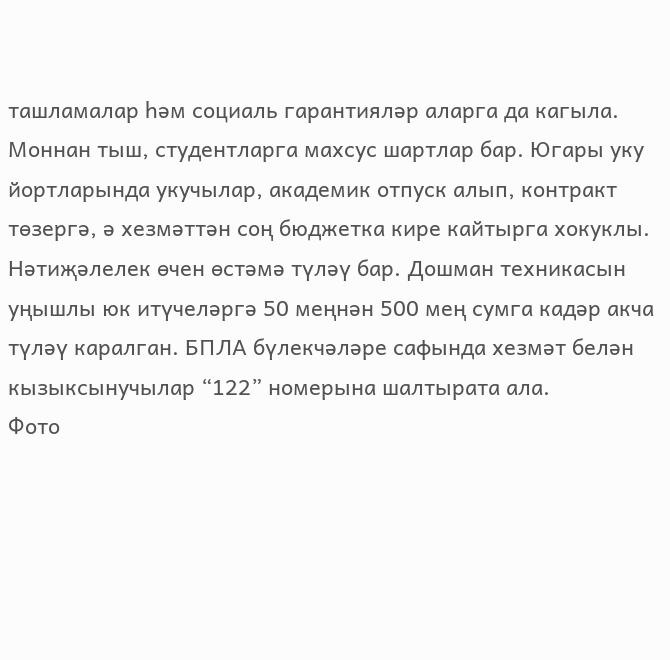ташламалар һәм социаль гарантияләр аларга да кагыла. Моннан тыш, студентларга махсус шартлар бар. Югары уку йортларында укучылар, академик отпуск алып, контракт төзергә, ә хезмәттән соң бюджетка кире кайтырга хокуклы.
Нәтиҗәлелек өчен өстәмә түләү бар. Дошман техникасын уңышлы юк итүчеләргә 50 меңнән 500 мең сумга кадәр акча түләү каралган. БПЛА бүлекчәләре сафында хезмәт белән кызыксынучылар “122” номерына шалтырата ала.
Фото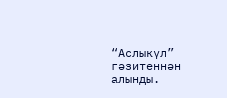“Аслыкүл” гәзитеннән алынды.